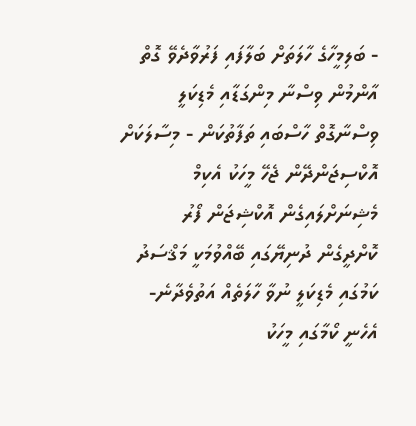- ބަލިމީހާގެ ހާލަތަށް ބަލާފައި ފަރުވާދެވޭ ގޮތް އާންމުން ވިސްނާ މިންގަޑާއި މެޑިކަލީ ވިސްނާގޮތް ހާސްބައި ތަފާތުކަން - މިސާލަކަށް އޮކްސިޖަންދޭން ޖެހޭ މީހަކު އެކިމް މެޝިނަށްލައިގެން އޮކްޝިޖަން ފޯރު ކޮށްދީގެން ދުނިޔޭގައި ބޭއްވުމަކީ މަޤްސަދު ކަމުގައި މެޑިކަލީ ނުވާ ހާލަތެއް އަތުވެދާނެ- އެހެނީ ކޯމާގައި މީހަކު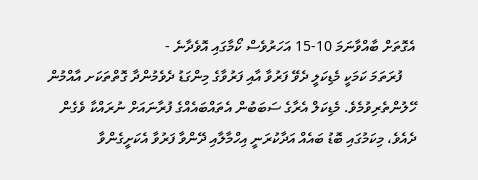އެގޮތަށް ބާއްވާނަމަ 10-15 އަހަރުވެސް ކޯމާގައި އޮވެދާނެ -
    ފުރަތަމަ ކަމަކީ މެޑިކަލީ ދެވޭ ފަރުވާ އާއި ފަރުވާގެ މިންގަޑު ދެވެމުންދާ ގޮތްތަކަށ އާއްމުން ހޭލުންތެރިވުމެވެ. މެޑިކަލް އެރާގެ ސަބަބުން އެތައްބައެއްގެ ފުރާނައަށް ނުރައްކާ ވެގެން ދެއެވެ، މިކަމުގައި ބޮޑު ބައެއް އަދާކުރަނީ އިހްމާލާއި ދޭންވާ ފަރުވާ އެކަށީގެންވާ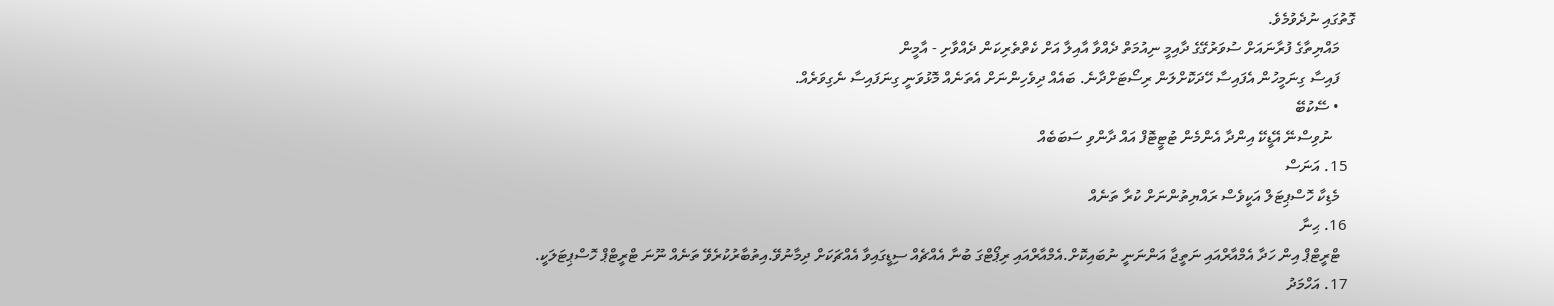ގޮތުގައި ނުދެވުމެވެ.
    މައްޔިތާގެ ފުރާނައަށް ސުވަރުގޭގެ ދާއިމީ ނިއުމަތް ދެއްވާ އާއިލާ އަށް ކެތްތެރިކަން ދެއްވާށި - އާމީން
    ފައިސާ ގިނަމީހުން އެފައިސާ ހޭދަކޮށްލަން ރިސޯޓަށްދާނެ. ބައެއް ދިވެހިންނަށް އެތަނެއް މޮޅުވަނީ ގިނަފައިސާ ނެގިވަރެއް.
    • ސޭކުބޭ
      ނުވިސްނޭ އޭޑީކޭ އިންދާ އެންމެން ޓުޓީޓޮފް އައް ދާންވި ސަބަބެއް
  15. އަނަސް
    މެޑިކާ ހޮސްޕިޓަލް އަކީވެސް ރައްޔިތުންނަށް ކުރާ ތަނެއް
  16. ޙިނާ
    ޓްރީޓްޕް އިން ހަދާ އެމްއާރްއައި ނަތީޖާ އަންނަނީ ނުބައިކޮށް.އެމްއާރްއައި ރިޕޯޓްގަ ބުނާ އެއްޗެއް ސިޑީގައިވާ އެއްޗަކަށް ދިމާނުވޭ.އިތުބާރުކުރެވޭ ތަނެއް ނޫނަ ޓްރީޓްޕް ހޮސްޕިޓަލަކީ.
  17. އަހްމަދު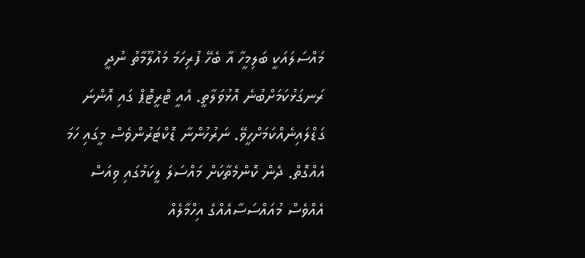މައްސަލައަކީ ބަލިމީހާ އާ ބެހޭ ފުރިހަމަ މައުލޫމާތު ނުދީ ރަނގަޅުކަމަށްބުނެ އޮޅުވަލާތީ. އެއީ ޓްރީޓޮޕް ގައި އޮންނަ ގަޑްލައިނެއްކަމަށްހީވޭ. ނަރުހުންނާ ޑޮކްޓަރުންވެސް މީގައި ހަމަ އެއްގޮތް. ދެން ކޮންމެތާކަށް މައްސަލަ ލީކަމުގައި ވިއަސް އެއްވެސް މުއައްސަސާއެއްގެ އިހްމާލެއް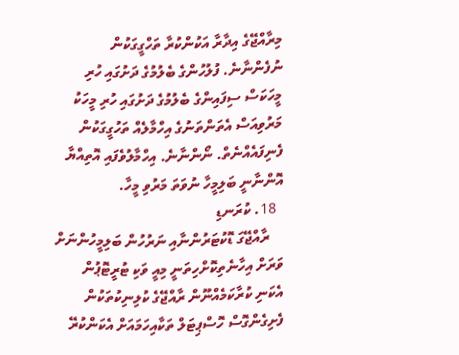މިރާއްޖޭގެ އިދާރާ އަކުންކުރާ ތަހްގީގަކުން ނުފެންނާނެ. ފުލުހުންގެ ބެލުމުގެ ދަށުގައި ހުރި މީހަކަސް ސިފައިންގެ ބެލުމުގެ ދަށުގައި ހުރި މީހަކު މަރުވިއަސް އެތަންތަނުގެ އިހްމާލެއް ތަހުގީގަކުން ފެނިފައެއްނެތް. ނޯންނާނެ. އިހްމާލުވެފައި އޮތިއްޔާ އޮންނާނީ ބަލިމީހާ ނުވަތަ މަރުވި މީހާ.
  18. ކުރަނޑި
    ރާއްޖޭގަ ޑޮކުޓަރުންނާއި ނަރުހުން ބަލިމީހުންނަށް ވަރަށް އިހާނެތިކޮށްހިތަނީ މިއީ ވަކި ޓުރީޓޮޕުން އެކަނި ކުރާކަމެއްނޫން ރާއްޖޭގެ ކުލިނިކުތަކުން ފެށިގެންގޮސް ހޮސްޕިޓަލް ތަކާއިހަމައަށް އެކަންކުރޭ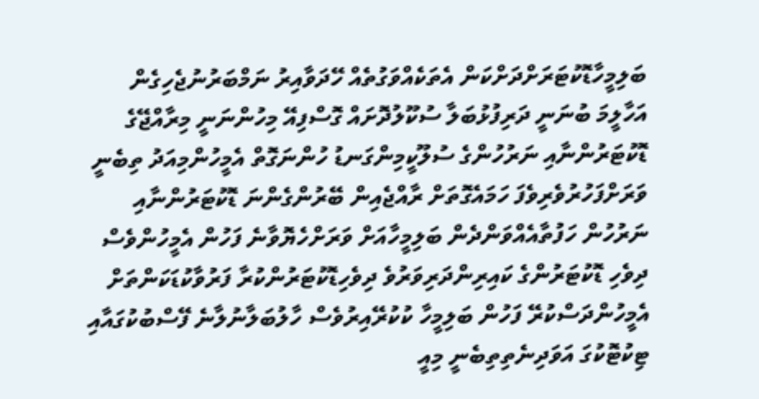ބަލިމީހާޑޮކުޓަރަށްދަށްކަން އެތަކެއްވަގުތެއް ހޭދަވާއިރު ނަމްބަރުނުޖެހިގެން އަހާލީމަ ބުނަނީ ދަރިފުޅުބަލާ ސުކޫލުދޮށައް ގޮސްފިއޭ މިހުންނަނީ މިރާއްޖޭގެ ޑޮކުޓަރުންނާއި ނަރުހުންގެ ސުލޫކީމިންގަނޑު ހުންނަގޮތް އެމީހުންމިއަދު ތިބެނީ ވަރަށްފަހުރުވެރިވެފަ ހަމައެގޮތަށް ރާއްޖެއިން ބޭރުންގެންނަ ޑޮކުޓަރުންނާއި ނަރުހުން ހަފުތާއެއްވަންދެން ބަލިމީހާއަށް ވަރަށްހެޔޮވާނެ ފަހުން އެމީހުންވެސް ދިވެހި ޑޮކުޓަރުންގެ ކައިރިންދަރިވަރުވެ ދިވެހިޑޮކުޓަރުންކުރާ ފަރުވާކުޑަކަންތަށް އެމީހުންދަސްކުރޭ ފަހުން ބަލިމީހާ ކުކުރޭއިރުވެސް ހާލުބަލާނުލާނެ ފޭސްބުކުގައާއި ޓިކުޓޮކުގަ އަވަދިނެތިތިބެނީ މިއީ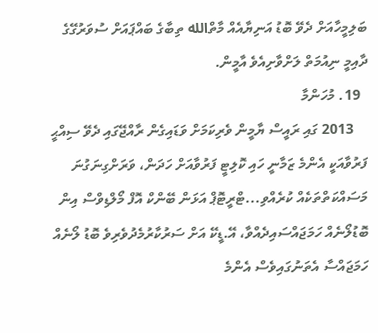ބަލިމީހާއަށް ދެވޭ ބޮޑު އަނިޔާއެއް މާތްالله ތިބާގެ ބައްޕައަށް ސުވަރުގޭގެ ދާއިމީ ނިއުމަތް ލަށްވާށިއެވެ އާމީން.
  19. މުހަންމާ
    2013 ގައި ރައީސް ޔާމީން ވެރިކަމަށް ވަޑައިގެން ރާއްޖޭގައި ދެވޭ ސިއްޙީ ފަރުވާއަކީ އެންމެ ޒަމާނީ ހައި ކޮލިޓީ ފަރުވާއަށް ހަދަން، ވަރަށްގިނަގުނަ މަސައްކަތްތަކެއް ކުރެއްވި...ޓްރީޓޮޕް އަޅަން ބޭންކް އޮފް މޯލްޑިވްސް އިން ބޮޑުލޯނެއް ހަމަޖައްސައިދެއްވާ، އޭ.ޑީކޭ އަށް ސަރުކާރުމެދުވެރިވެ ބޮޑު ލޯނެއް ހަމަޖައްސާ އެތަނުގައިވެސް އެންމެ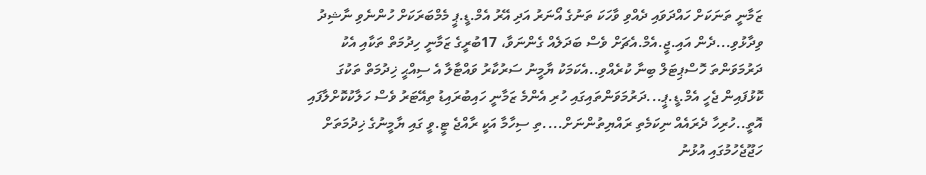ޒަމާނީ ތަނަކަށް ހައްދަވައި ދެއްވި ވާހަކަ ތަނުގެ އޯނަރު އަދި އޭރު އެމް.ޑީ.ޕީ މެމްބަރަކަށް ހުންނެވި ނާޝިދު ވިދާޅުވި...ދެން އައި.ޖީ.އެމް.އެޗަށް ވެސް ބަދަލެއް ގެންނަވާ، 17ބުރީގެ ޒަމާނީ ހިދުމަތް ތަކާއި އެކު ދަރުމަވަންތަ ހޮސްޕިޓަލް ބިނާ ކުރެއްވި..އެކަމަކު ޔާމީނު ސަރުކާރު ވައްޓާލާ އެ ސިއްޙީ ޚިދުމަތް ތަކުގަ ކޮޅުފައިން ޖެހީ އެމް.ޑީ.ޕީ...ދަރުމަވަންތައިގައި ހުރި އެންމެ ޒަމާނީ ހައިބުރައިޑު ތިއޭޓަރު ވެސް ހަލާކުކޮށްލާފައި އޮތީ..ހުރިހާ ދެރައެއް ނިކަމެތި ރައްޔިތުންނަށް....ތި ސިހާމާ އަކީ ރާއްޖެ ޓީ.ވީ ގައި ޔާމީނުގެ ޚިދުމަތަށް ހަޖޫޖެހުމުގައި އުޅުނު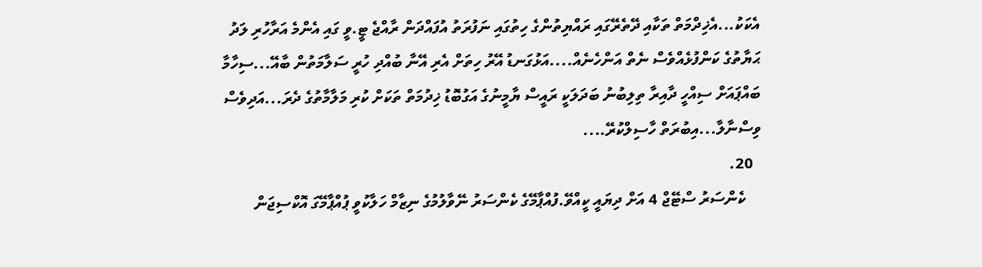އެކަކު...އެޚިދްމަތް ތަކާއި ދޭތެރޭގައި ރައްޔިތުންގެ ހިތުގައި ނަފުރަތު އުފައްދަން ރާއްޖެ ޓީ.ވީ ގައި އެންމެ އަރާހުރި ލަދު ޙަޔާތުގެ ކަންފުޅެއްވެސް ނެތް އަންހެނެއް....އަޅުގަނޑު އޭރު ހިތަށް އެރި އޭނާ ބުއްދި ހުރީ ސަލާމަތުން ބާއޭ...ސިހާމާ ބައްޕައަށް ސިއްހީ ދާއިރާ ތިލިބުނު ބަދަލަކީ ރައީސް ޔާމީނުގެ އަގުބޮޑު ޚިދުމަތް ތަކަށް ކުރި މަލާމާތުގެ ދެރަ...އަދިވެސް ވިސްނާލާ...އިބުރަތް ހާސިލްކުރޭ....
  20.
    ކެންސަރު ސްޓޭޖް 4 އަށް ދިޔައީ ކީއްވޭ.ފުއްޕާމޭގެ ކެންސަރު ނޭވާލުމުގެ ނިޒާމް ހަލާކުވީ ޕުއްޕާމޭގަ އޮކްސިޖަން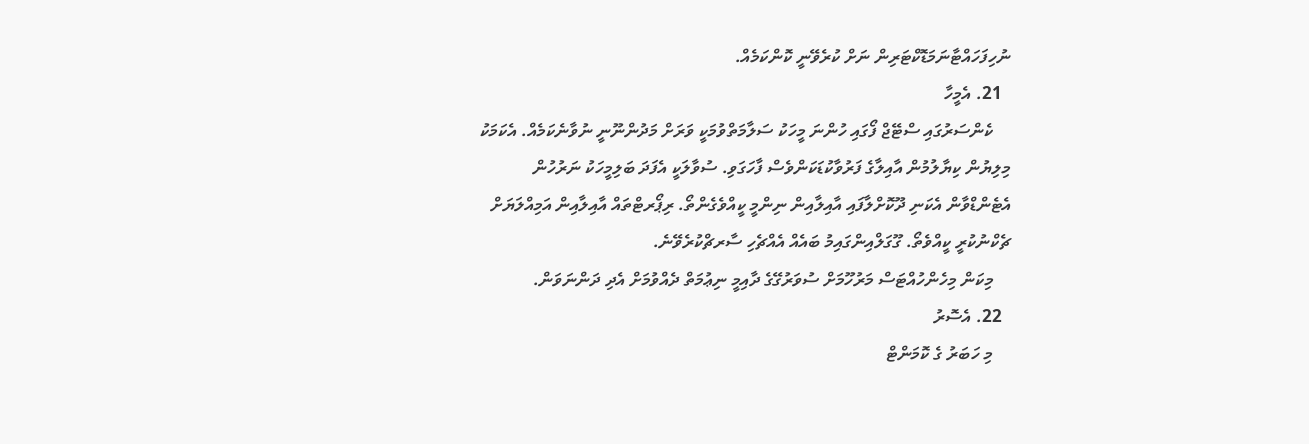ނުހިފަހައްޓާނަމަޑޮކްޓަރިން ނަށް ކުރެވޭނީ ކޮންކަމެއް.
  21. އެމީހާ
    ކެންސަރުގައި ސްޓޭޖް ފޯގައި ހުންނަ މީހަކު ސަލާމަތްވުމަކީ ވަރަށް މަދުންނޫނީ ނުވާނެކަމެއް. އެކަމަކު މިލިޔުން ކިޔާލުމުން އާއިލާގެ ފަރުވާކުޑަކަންވެސް ފާހަގަވި. ސުވާލަކީ އެފަދަ ބަލިމީހަކު ނަރުހުން އެޓެންޑްވާން އެކަނި ދޫކޮށްލާފައި އާއިލާއިން ނިންމީ ކީއްވެގެންތޯ. ރިޕޯރޓްތައް އާއިލާއިން އަމިއްލަޔަށް ޗެކްނުކުރީ ކީއްވެތޯ. ގޫގަލްއިންގައިމު ބައެއް އެއްޗެހި ސާރޗްކުރެވޭނެ.
    މިކަން މިހެންހުއްޓަސް މަރުހޫމަށް ސުވަރުގޭގެ ދާއިމީ ނިޢުމަތް ދެއްވުމަށް އެދި ދަންނަވަން.
  22. އެސޮރު
    މި ހަބަރު ގެ ކޮމަންޓް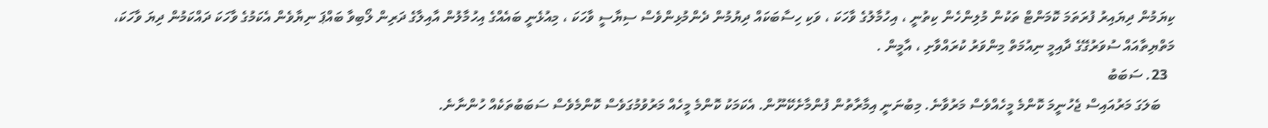ކިޔަމުން ދިޔައިރު ފުރަތަމަ ކޮމަންޓް ތަކުން މުލިންހެން ކިތުނީ ، އިހުމާލުގެ ވާހަކަ ، ވަކި ހިސާބަކައް ދިޔުމުން ދެންމުޅިންވެސް ސިޔާސީ ވާހަކަ ، މިއުޅެނީ ބައެއްގެ އިހުމާލުން އާއިލާގެ ދަރިން ލޯބިވާ ބައްޕަ ނިޔާވެން އެކަމުގެ ވާހަކަ ދައްކަމުން ދިޔަ ވާހަކަ، މަތްޔިތާއައް ސުވަރުގޭގެ ދާއިމީ ނިއުމަތް މިންވަރު ކުރައްވާށި ، އާމީން .
  23. ސަބަބު
    ބަލަގަ މަރުއައިސް ޖެހުނީމަ ކޮންމެ މީހެއްވެސް މަރުވާނެ. މިބުނަނީ އިމާރާތުން ފުންމާށެކޭނޫން. އެކަމަކު ކޮންމެ މީހެއް މަރުވުމުގަވެސް ކޮންމެވެސް ސަބަބުތަކެއް ހުންނާނެ.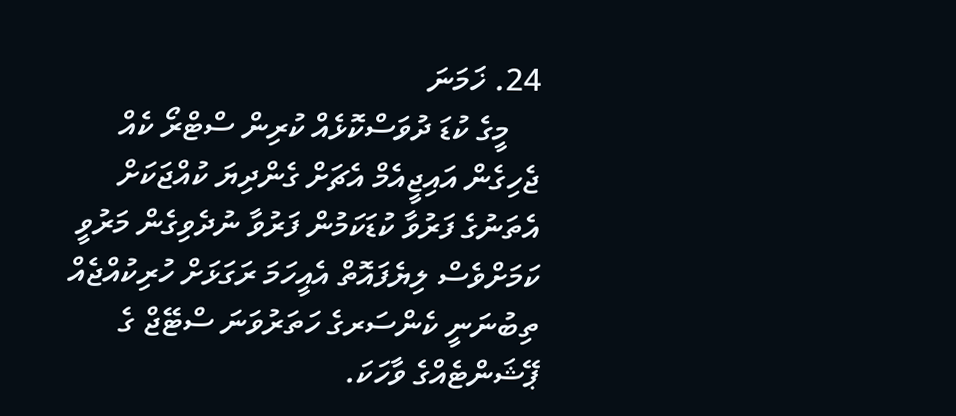24. ޚަމަނަ
    މީގެ ކުޑަ ދުވަސްކޮޅެއް ކުރިން ސްޓްރޯ ކެއް ޖެހިގެން އައިޖީއެމް އެޗަށް ގެންދިޔަ ކުއްޖަކަށް އެތަނުގެ ފަރުވާ ކުޑަކަމުން ފަރުވާ ނުދެވިގެން މަރުވީ ކަމަށްވެސް ލިޔެފައޮތް އެއީހަމަ ރަގަޅަށް ހުރިކުއްޖެއް ތިބުނަނީ ކެންސަރގެ ހަތަރުވަނަ ސްޓޭޖް ގެ ޕޭޝަންޓެއްގެ ވާހަކަ.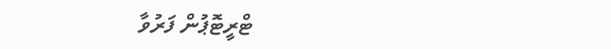ޓްރީޓޮޕުން ފަރުވާ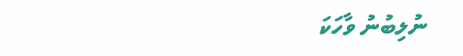ނުލިބުނު ވާހަކަ